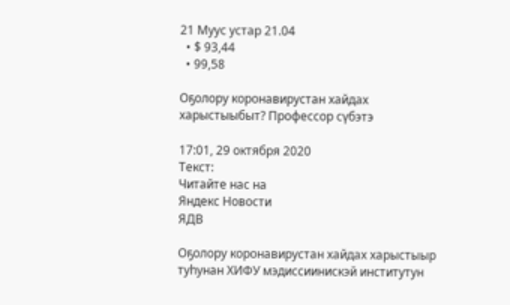21 Муус устар 21.04
  • $ 93,44
  • 99,58

Оҕолору коронавирустан хайдах харыстыыбыт? Профессор сүбэтэ

17:01, 29 октября 2020
Текст:
Читайте нас на
Яндекс Новости
ЯДВ

Оҕолору коронавирустан хайдах харыстыыр туһунан ХИФУ мэдиссиинискэй институтун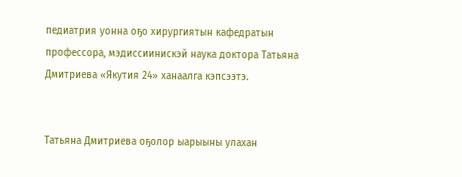педиатрия уонна оҕо хирургиятын кафедратын профессора, мэдиссиинискэй наука доктора Татьяна Дмитриева «Якутия 24» ханаалга кэпсээтэ.


Татьяна Дмитриева оҕолор ыарыыны улахан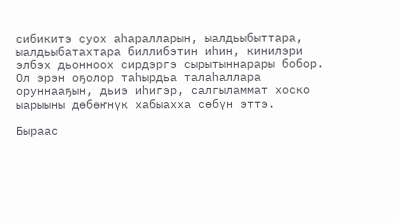сибикитэ суох аһаралларын, ыалдьыбыттара, ыалдьыбатахтара биллибэтин иһин, кинилэри элбэх дьонноох сирдэргэ сырытыннарары бобор. Ол эрэн оҕолор таһырдьа талаһаллара оруннааҕын, дьиэ иһигэр, салгыламмат хоско ыарыыны дөбөҥнүк хабыахха сөбүн эттэ.

Быраас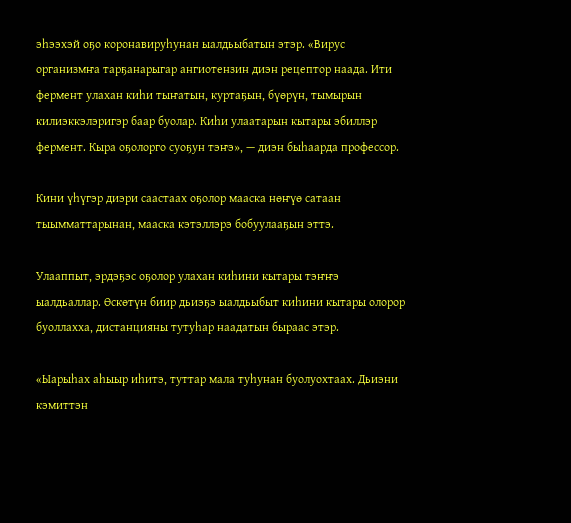эһээхэй оҕо коронавируһунан ыалдьыбатын этэр. «Вирус организмҥа тарҕанарыгар ангиотензин диэн рецептор наада. Ити фермент улахан киһи тыҥатын, куртаҕын, бүөрүн, тымырын килиэккэлэригэр баар буолар. Киһи улаатарын кытары эбиллэр фермент. Кыра оҕолорго суоҕун тэҥэ», — диэн быһаарда профессор.

Кини үһүгэр диэри саастаах оҕолор мааска нөҥүө сатаан тыымматтарынан, мааска кэтэллэрэ бобуулааҕын эттэ.

Улааппыт, эрдэҕэс оҕолор улахан киһини кытары тэҥҥэ ыалдьаллар. Өскөтүн биир дьиэҕэ ыалдьыбыт киһини кытары олорор буоллахха, дистанцияны тутуһар наадатын быраас этэр.

«Ыарыһах аһыыр иһитэ, туттар мала туһунан буолуохтаах. Дьиэни кэмиттэн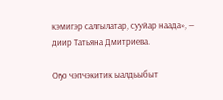кэмигэр салгылатар, сууйар наада», — диир Татьяна Дмитриева.

Оҕо чэпчэкитик ыалдьыбыт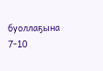буоллаҕына 7-10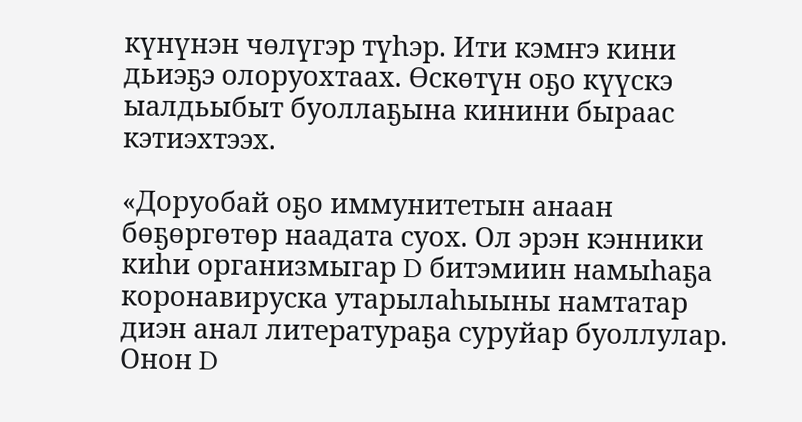күнүнэн чөлүгэр түһэр. Ити кэмҥэ кини дьиэҕэ олоруохтаах. Өскөтүн оҕо күүскэ ыалдьыбыт буоллаҕына кинини быраас кэтиэхтээх.

«Доруобай оҕо иммунитетын анаан бөҕөргөтөр наадата суох. Ол эрэн кэнники киһи организмыгар D битэмиин намыһаҕа коронавируска утарылаһыыны намтатар диэн анал литератураҕа суруйар буоллулар. Онон D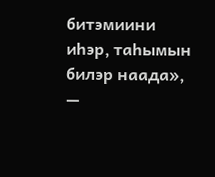битэмиини иһэр, таһымын билэр наада», —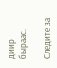диир быраас.

Следите за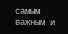самым важным и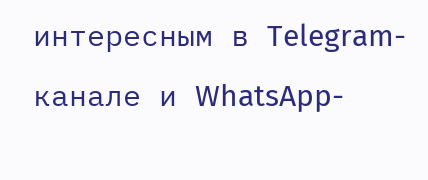интересным в Telegram-канале и WhatsApp-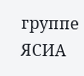группе ЯСИА